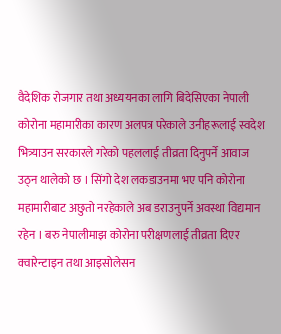वैदेशिक रोजगार तथा अध्ययनका लागि बिदेसिएका नेपाली कोरोना महामारीका कारण अलपत्र परेकाले उनीहरूलाई स्वदेश भित्र्याउन सरकारले गरेको पहललाई तीव्रता दिनुपर्ने आवाज उठ्न थालेको छ । सिंगो देश लकडाउनमा भए पनि कोरोना महामारीबाट अछुतो नरहेकाले अब डराउनुपर्ने अवस्था विद्यमान रहेन । बरु नेपालीमाझ कोरोना परीक्षणलाई तीव्रता दिएर क्वारेन्टाइन तथा आइसोलेसन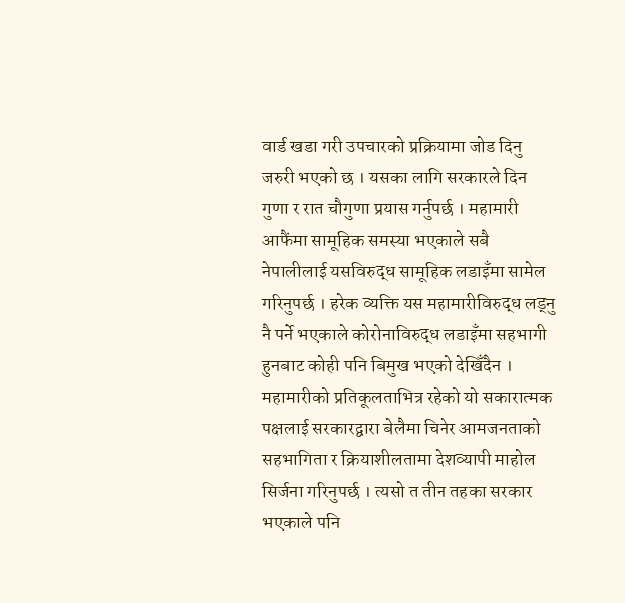वार्ड खडा गरी उपचारको प्रक्रियामा जोड दिनु जरुरी भएको छ । यसका लागि सरकारले दिन गुणा र रात चौगुणा प्रयास गर्नुपर्छ । महामारी आफैंमा सामूहिक समस्या भएकाले सबै नेपालीलाई यसविरुद्ध सामूहिक लडाइँमा सामेल गरिनुपर्छ । हरेक व्यक्ति यस महामारीविरुद्ध लड्नु नै पर्ने भएकाले कोरोनाविरुद्ध लडाइँमा सहभागी हुनबाट कोही पनि बिमुख भएको देखिँदैन । महामारीको प्रतिकूलताभित्र रहेको यो सकारात्मक पक्षलाई सरकारद्वारा बेलैमा चिनेर आमजनताको सहभागिता र क्रियाशीलतामा देशव्यापी माहोल सिर्जना गरिनुपर्छ । त्यसो त तीन तहका सरकार भएकाले पनि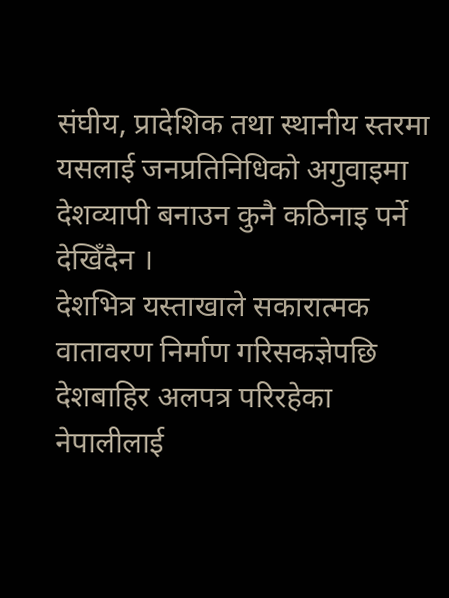संघीय, प्रादेशिक तथा स्थानीय स्तरमा यसलाई जनप्रतिनिधिको अगुवाइमा देशव्यापी बनाउन कुनै कठिनाइ पर्ने देखिँदैन ।
देशभित्र यस्ताखाले सकारात्मक वातावरण निर्माण गरिसकज्ञेपछि देशबाहिर अलपत्र परिरहेका नेपालीलाई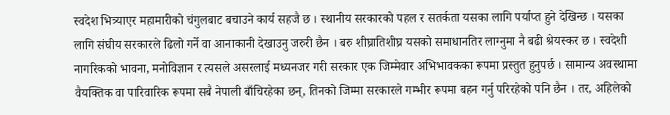स्वदेश भित्र्याएर महामारीको चंगुलबाट बचाउने कार्य सहजै छ । स्थानीय सरकारको पहल र सतर्कता यसका लागि पर्याप्त हुने देखिन्छ । यसका लागि संघीय सरकारले ढिलो गर्ने वा आनाकानी देखाउनु जरुरी छैन । बरु शीघ्रातिशीघ्र यसको समाधानतिर लाग्नुमा नै बढी श्रेयस्कर छ । स्वदेशी नागरिकको भावना, मनोविज्ञान र त्यसले असरलाई मध्यनजर गरी सरकार एक जिम्मेवार अभिभावकका रूपमा प्रस्तुत हुनुपर्छ । सामान्य अवस्थामा वैयक्तिक वा पारिवारिक रूपमा सबै नेपाली बाँचिरहेका छन्, तिनको जिम्मा सरकारले गम्भीर रूपमा बहन गर्नु परिरहेको पनि छैन । तर, अहिलेको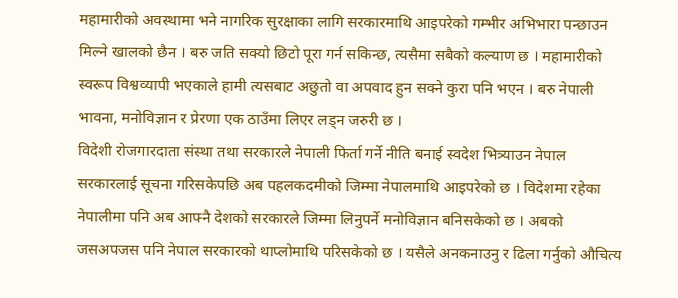महामारीको अवस्थामा भने नागरिक सुरक्षाका लागि सरकारमाथि आइपरेको गम्भीर अभिभारा पन्छाउन मिल्ने खालको छैन । बरु जति सक्यो छिटो पूरा गर्न सकिन्छ, त्यसैमा सबैको कल्याण छ । महामारीको स्वरूप विश्वव्यापी भएकाले हामी त्यसबाट अछुतो वा अपवाद हुन सक्ने कुरा पनि भएन । बरु नेपाली भावना, मनोविज्ञान र प्रेरणा एक ठाउँमा लिएर लड्न जरुरी छ ।
विदेशी रोजगारदाता संस्था तथा सरकारले नेपाली फिर्ता गर्ने नीति बनाई स्वदेश भित्र्याउन नेपाल सरकारलाई सूचना गरिसकेपछि अब पहलकदमीको जिम्मा नेपालमाथि आइपरेको छ । विदेशमा रहेका नेपालीमा पनि अब आफ्नै देशको सरकारले जिम्मा लिनुपर्ने मनोविज्ञान बनिसकेको छ । अबको जसअपजस पनि नेपाल सरकारको थाप्लोमाथि परिसकेको छ । यसैले अनकनाउनु र ढिला गर्नुको औचित्य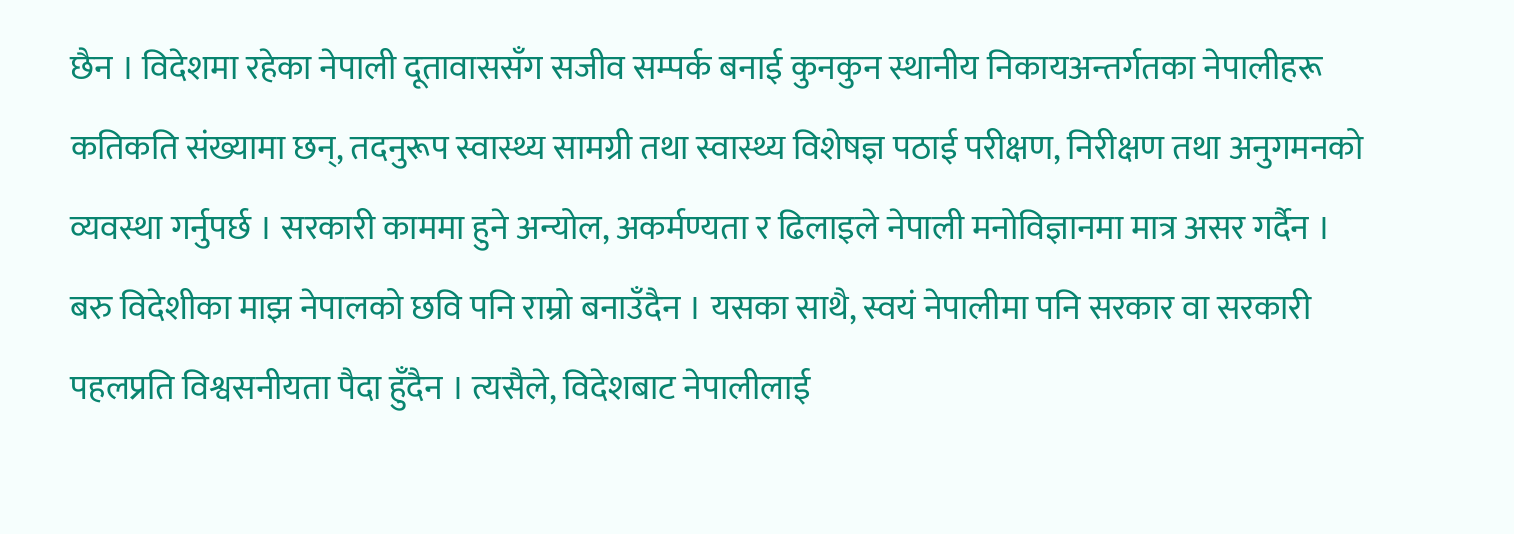छैन । विदेशमा रहेका नेपाली दूतावाससँग सजीव सम्पर्क बनाई कुनकुन स्थानीय निकायअन्तर्गतका नेपालीहरू कतिकति संख्यामा छन्, तदनुरूप स्वास्थ्य सामग्री तथा स्वास्थ्य विशेषज्ञ पठाई परीक्षण, निरीक्षण तथा अनुगमनको व्यवस्था गर्नुपर्छ । सरकारी काममा हुने अन्योल, अकर्मण्यता र ढिलाइले नेपाली मनोविज्ञानमा मात्र असर गर्दैन । बरु विदेशीका माझ नेपालको छवि पनि राम्रो बनाउँदैन । यसका साथै, स्वयं नेपालीमा पनि सरकार वा सरकारी पहलप्रति विश्वसनीयता पैदा हुँदैन । त्यसैले, विदेशबाट नेपालीलाई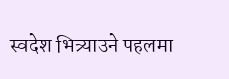स्वदेश भित्र्याउने पहलमा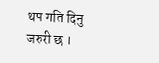थप गति दिनु जरुरी छ ।